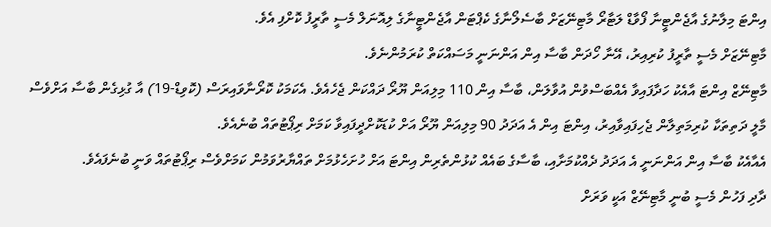އިންޓަ މިލާނުގެ އާޖެންޓީނާ ފޯވާޑް ލަޓާރޯ މާޓިނޭޒަށް ބާސެލޯނާގެ ކެޕްޓަން އާޖެންޓީނާގެ ލިއޮނަލް މެސީ ތާރީފު ކޮށްފި އެވެ.
މާޓިނޭޒަށް މެސީ ތާރީފު ކުރިއިރު، އޭނާ ހޯދަން ބާސާ އިން އަންނަނީ މަސައްކަތް ކުރަމުންނެވެ.
މާޓިނޭޒް އިންޓަ އާއެކު ހަދާފައިވާ އެއްބަސްވުން އުވާލަން، ބާސާ އިން 110 މިލިއަން ޔޫރޯ ދައްކަން ޖެހެއެވެ. އެކަމަކު ކޮރޯނާވައިރަސް (ކޮވިޑް-19) އާ ގުޅިގެން ބާސާ އަށްވެސް މާލީ ދަތިތަކާ ކުރިމަތިލާން ޖެހިފައިވާއިރު، އިންޓަ އިން އެ އަދަދު 90 މިލިއަން ޔޫރޯ އަށް ކުޑަކޮށްދީފައިވާ ކަމަށް ރިޕޯޓުތައް ބުނެއެވެ.
އެއާއެކު ބާސާ އިން އަންނަނީ އެ އަދަދު ދެއްކުމަށާއި، ބާސާގެ ބައެއް ކުޅުންތެރިން އިންޓަ އަށް ހުށަހެޅުމަށް ތައްޔާރުވަމުން ކަމަށްވެސް ރިޕޯޓުތައް ވަނީ ބުނެފައެވެ.
ދާދި ފަހުން މެސީ ބުނީ މާޓިނޭޒް އަކީ ވަރަށް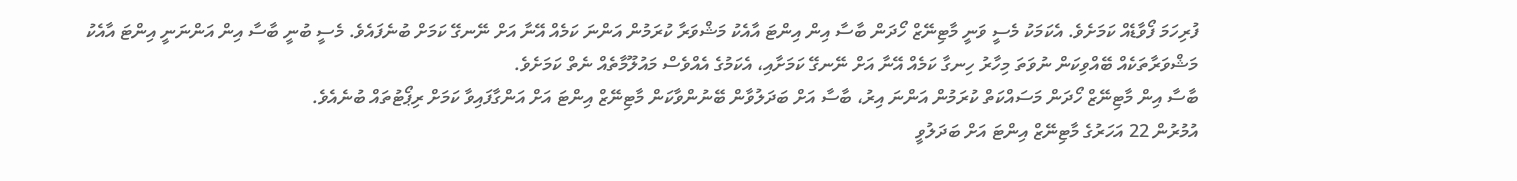ފުރިހަމަ ފޯވާޑެއް ކަމަށެވެ. އެކަމަކު މެސީ ވަނީ މާޓިނޭޒް ހޯދަން ބާސާ އިން އިންޓަ އާއެކު މަޝްވަރާ ކުރަމުން އަންނަ ކަމެއް އޭނާ އަށް ނޭނގޭ ކަމަށް ބުނެފައެވެ. މެސީ ބުނީ ބާސާ އިން އަންނަނީ އިންޓަ އާއެކު މަޝްވަރާތަކެއް ބޭއްވިކަން ނުވަތަ މިހާރު ހިނގާ ކަމެއް އޭނާ އަށް ނޭނގޭ ކަމަށާއި، އެކަމުގެ އެއްވެސް މައުލޫމާތެއް ނެތް ކަމަށެވެ.
ބާސާ އިން މާޓިނޭޒް ހޯދަން މަސައްކަތް ކުރަމުން އަންނަ އިރު، ބާސާ އަށް ބަދަލުވާން ބޭނުންވާކަން މާޓިނޭޒް އިންޓަ އަށް އަންގާފައިވާ ކަމަށް ރިޕޯޓުތައް ބުނެއެވެ.
އުމުރުން 22 އަހަރުގެ މާޓިނޭޒް އިންޓަ އަށް ބަދަލުވީ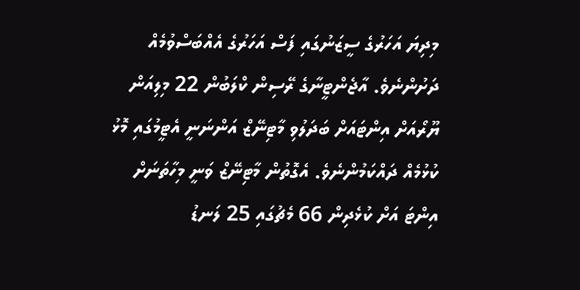މިދިޔަ އަހަރުގެ ސީޒަނުގައި ފަސް އަހަރުގެ އެއްބަސްވުމެއް ދަށުންނެވެ. އާޖެންޓީނާގެ ރޭސިން ކްލަބުން 22 މިލިއަން ޔޫރޯއަށް އިންޓައަށް ބަދަލުވި މާޓިނޭޒް އަންނަނީ އެޓީމުގައި މޮޅު ކުޅުމެއް ދައްކަމުންނެވެ. އެގޮތުން މާޓިނޭޒް ވަނީ މިހާތަނަށް އިންޓަ އަށް ކުޅެދިން 66 މެޗުގައި 25 ލަނޑު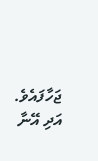ޖަހާފައެވެ.
އަދި އޭނާ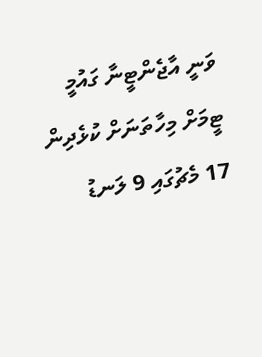ވަނީ އާޖެންޓީނާ ގައުމީ ޓީމަށް މިހާތަނަށް ކުޅެދިން 17 މެޗުގައި 9 ލަނޑު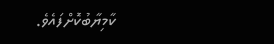ކާމިޔާބުކޮށްފައެވެ.